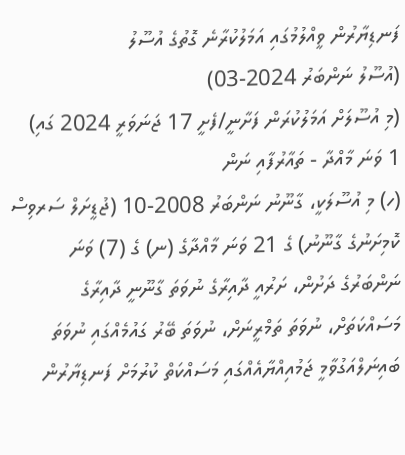ފަނޑިޔާރުން ވީއްލުމުގައި އަމަލުކުރާނެ ގޮތުގެ އުސޫލު
(އުސޫލު ނަންބަރު 2024-03)
(މި އުސޫލަށް އަމަލުކުރަން ފަށާނީ/ފެށީ 17 ޖަނަވަރީ 2024 ގައި)
1 ވަނަ މާއްދާ - ތައާރުފާއި ނަން
(ހ) މި އުސޫލަކީ، ގާނޫނު ނަންބަރު 2008-10 (ޖުޑީށަލް ސަރވިސް ކޮމިށަނުގެ ގާނޫނު) ގެ 21 ވަނަ މާއްދާގެ (ނ) ގެ (7) ވަނަ ނަންބަރުގެ ދަށުން، ށަރުއީ ދާއިރާގެ ނުވަތަ ގާނޫނީ ދާއިރާގެ މަސައްކަތަށް، ނުވަތަ ތަމްރީނަށް، ނުވަތަ ބޭރު ގައުމެއްގައި ނުވަތަ ބައިނަލްއަގުވާމީ ޖަމުއިއްޔާއެއްގައި މަސައްކަތް ކުރުމަށް ފަނޑިޔާރުން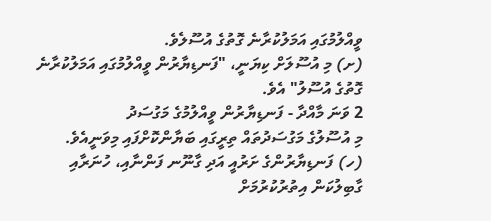ވީއްލުމުގައި އަމަލުކުރާނެ ގޮތުގެ އުސޫލެވެ.
(ށ) މި އުސޫލަށް ކިޔަނީ، "ފަނޑިޔާރުން ވީއްލުމުގައި އަމަލުކުރާނެ ގޮތުގެ އުސޫލު" އެވެ.
2 ވަނަ މާއްދާ - ފަނޑިޔާރުން ވީއްލުމުގެ މަގުސަދު
މި އުސޫލުގެ މަގުސަދުތައް ތިރީގައި ބަޔާންކޮށްފައި މިވަނީއެވެ.
(ހ) ފަނޑިޔާރުންގެ ށަރުއީ އަދި ގާނޫނ ފަންނާއި، ހުނަރާއި ގާބިލުކަން އިތުރުކުރުމަށް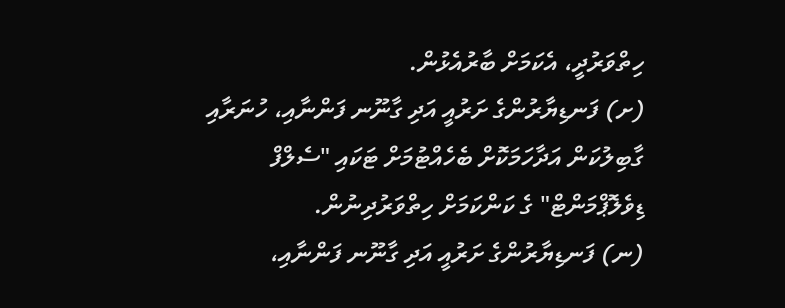ހިތްވަރުދީ، އެކަމަށް ބާރުއެޅުން.
(ށ) ފަނޑިޔާރުންގެ ށަރުއީ އަދި ގާނޫނ ފަންނާއި، ހުނަރާއި ގާބިލުކަން އަދާހަމަކޮށް ބެހެއްޓުމަށް ޓަކައި "ސެލްފް ޑިވެލޮޕްމަންޓް" ގެ ކަންކަމަށް ހިތްވަރުދިނުން.
(ނ) ފަނޑިޔާރުންގެ ށަރުއީ އަދި ގާނޫނ ފަންނާއި،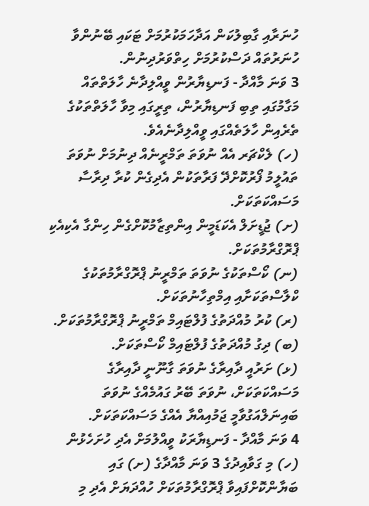ހުނަރާއި ގާބިލުކަން އަދާހަމަކުރުމަށް ޓަކައި ބޭނުންވާ ހުނަރުތައް ދަސްކުރުމަށް ހިތްވަރުދިނުން.
3 ވަނަ މާއްދާ - ފަނޑިޔާރުން ވީއްލިދާނެ ހާލަތްތައް
މަގާމުގައި ތިބި ފަނޑިޔާރުން، ތިރީގައި މިވާ ހާލަތްތަކުގެ ތެރެއިން ހާލަތެއްގައި ވީއްލިދާނެއެވެ.
(ހ) ލެކްޗަރ އެއް ނުވަތަ ތަމްރީނެއް ދިނުމަށް ނުވަތަ ތައުލީމު ފޯރުކޮށްދޭ ފަރާތަކުން އެދިގެން ކުރާ ދިރާސާ މަސައްކަތަކަށް.
(ށ) ޖުޑީށަލް އެކަޑަމީން އިންތިޒާމުކޮށްގެން ހިންގާ އެކިއެކި ޕްރޮގްރާމުތަކަށް.
(ނ) ކޯސްތަކުގެ ނުވަތަ ތަމްރީނު ޕްރޮގްރާމުތަކުގެ ކްލާސްތަކަށާއި އިމްތިހާނުތަކަށް.
(ރ) ކުރު މުއްދަތުގެ ފުލްޓައިމް ތަމްރީނު ޕްރޮގްރާމުތަކަށް.
(ބ) ދިގު މުއްދަތުގެ ފުލްޓައިމް ކޯސްތަކަށް.
(ޅ) ށަރުއީ ދާއިރާގެ ނުވަތަ ގާނޫނީ ދާއިރާގެ މަސައްކަތަކަށް، ނުވަތަ ބޭރު ގައުމެއްގެ ނުވަތަ ބައިނަލްއަގުވާމީ ޖަމުއިއްޔާ އެއްގެ މަސައްކަތަކަށް.
4 ވަނަ މާއްދާ - ފަނޑިޔާރަކު ވީއްލުމަށް އެދި ހުށަހެޅުން
(ހ) މި ގަވާއިދުގެ 3 ވަނަ މާއްދާގެ (ށ) ގައި ބަޔާންކޮށްފައިވާ ޕްރޮގްރާމުތަކަށް ހުއްދަޔަށް އެދި މި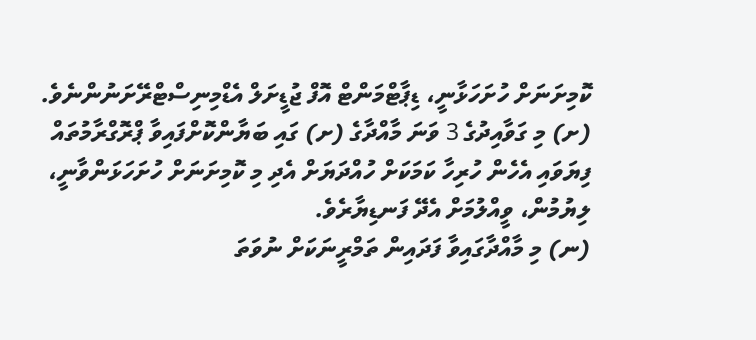ކޮމިށަނަށް ހުށަހަޅާނީ، ޑިޕާޓްމަންޓް އޮފް ޖުޑީށަލް އެޑްމިނިސްޓްރޭށަނުންނެވެ.
(ށ) މި ގަވާއިދުގެ 3 ވަނަ މާއްދާގެ (ށ) ގައި ބަޔާންކޮށްފައިވާ ޕްރޮގްރާމުތައް ފިޔަވައި އެހެން ހުރިހާ ކަމަކަށް ހުއްދަޔަށް އެދި މި ކޮމިށަނަށް ހުށަހަޅަންވާނީ، ލިޔުމުން، ވީއްލުމަށް އެދޭ ފަނޑިޔާރެވެ.
(ނ) މި މާއްދާގައިވާ ފަދައިން ތަމްރީނަކަށް ނުވަތަ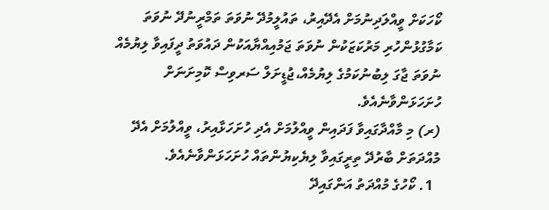ކޯހަކަށް ވީއްލަދިނުމަށް އެދޭއިރު، ތައުލީމުދޭ ނުވަތަ ތަމްރީނުދޭ ނުވަތަ ކަމާގުޅުންހުރި މަރުކަޒަކުން ނުވަތަ ޖަމުއިއްޔާއަކުން ދައުވަތު ދީފައިވާ ލިޔުމެއް ނުވަތަ ޖާގަ ލިބުނުކަމުގެ ލިޔުމެއް،ޖުޑީށަލް ސަރވިސް ކޮމިށަނަށް ހުށަހަޅަންވާނެއެވެ.
(ރ) މި މާއްދާގައިވާ ފަދައިން ވީއްލުމަށް އެދި ހުށަހަޅާއިރު، ވީއްލުމަށް އެދޭ މުއްދަތަށް ބާރުދޭ ތިރީގައިވާ ލިޔެކިޔުންތައް ހުށަހަޅަންވާނެއެވެ.
  1. ކޯހުގެ މުއްދަތު އަންގައިދޭ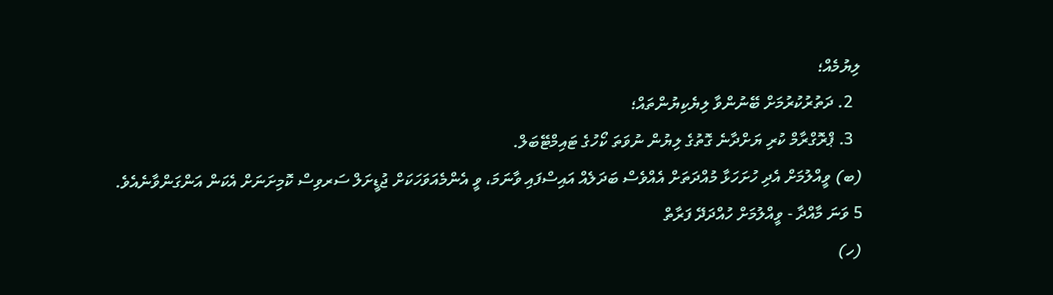ލިޔުމެއް؛
  2. ދަތުރުކުރުމަށް ބޭނުންވާ ލިޔެކިޔުންތައް؛
  3. ޕްރޮގްރާމް ކުރި ޔަށްދާނެ ގޮތުގެ ލިޔުން ނުވަތަ ކޯހުގެ ޓައިމްޓޭބަލް.
(ބ) ވީއްލުމަށް އެދި ހުށަހަޅާ މުއްދަތަށް އެއްވެސް ބަދަލެއް އައިސްފައި ވާނަމަ، ވީ އެންމެއަވަހަކަށް ޖުޑީށަލް ސަރވިސް ކޮމިށަނަށް އެކަން އަންގަންވާނެއެވެ.
5 ވަނަ މާއްދާ - ވީއްލުމަށް ހުއްދަދޭ ފަރާތް
(ހ)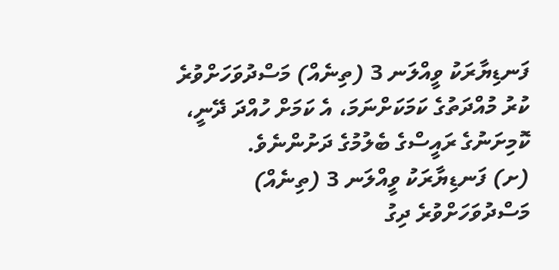ފަނޑިޔާރަކު ވީއްލަނ 3 (ތިނެއް) މަސްދުވަހަށްވުރެ ކުރު މުއްދަތުގެ ކަމަކަށްނަމަ، އެ ކަމަށް ހުއްދަ ދޭނީ، ކޮމިށަނުގެ ރައީސްގެ ބެލުމުގެ ދަށުންނެވެ.
(ށ) ފަނޑިޔާރަކު ވީއްލަނ 3 (ތިނެއް) މަސްދުވަހަށްވުރެ ދިގު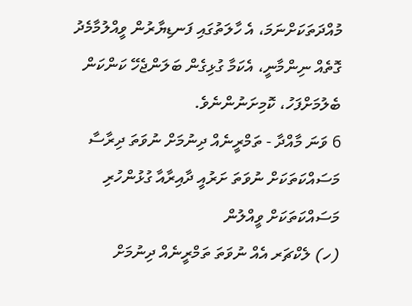މުއްދަތަކަށްނަމަ، އެ ހާލަތުގައި ފަނޑިޔާރުން ވީއްލުމާމެދު ގޮތެއް ނިންމާނީ، އެކަމާ ގުޅިގެން ބަލަންޖެހޭ ކަންކަން ބެލުމަށްފަހު، ކޮމިށަނުންނެވެ.
6 ވަނަ މާއްދާ - ތަމްރީނެއް ދިނުމަށް ނުވަތަ ދިރާސާ މަސައްކަތަކަށް ނުވަތަ ށަރުއީ ދާއިރާއާ ގުޅުންހުރި މަސައްކަތަކަށް ވީއްލުން
(ހ) ލެކްޗަރ އެއް ނުވަތަ ތަމްރީނެއް ދިނުމަށް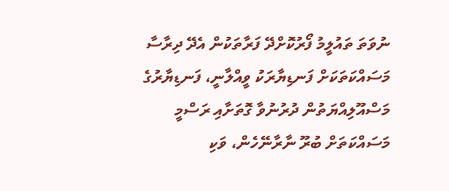ނުވަތަ ތައުލީމު ފޯރުކޮށްދޭ ފަރާތަކުން އެދޭ ދިރާސާ މަސައްކަތަކަށް ފަނޑިޔާރަކު ވީއްލާނީ، ފަނޑިޔާރުގެ މަސްއޫލިއްޔަތުން ދުރުނުވާ ގޮތަށާއި ރަސްމީ މަސައްކަތަށް ބުރޫ ނާރާނޭހެން، ވަކި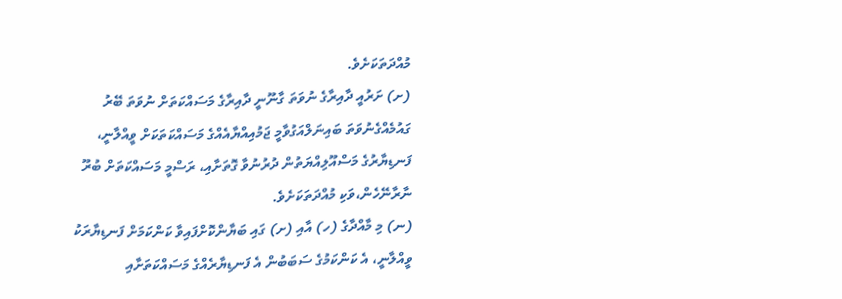މުއްދަތަކަށެވެ.
(ށ) ށަރުއީ ދާއިރާގެ ނުވަތަ ގާނޫނީ ދާއިރާގެ މަސައްކަތަށް ނުވަތަ ބޭރު ގައުމެއްގެނުވަތަ ބައިނަލްއަގުވާމީ ޖަމުއިއްޔާއެއްގެ މަސައްކަތަކަށް ވީއްލާނީ، ފަނޑިޔާރުގެ މަސްއޫލިއްޔަތުން ދުރުނުވާ ގޮތަށާއި، ރަސްމީ މަސައްކަތަށް ބުރޫ ނާރާނޭހެން،ވަކި މުއްދަތަކަށެވެ.
(ނ) މި މާއްދާގެ (ހ) އާއި (ށ) ގައި ބަޔާންކޮށްފައިވާ ކަންކަމަށް ފަނޑިޔާރަކު ވީއްލާނީ، އެ ކަންކަމުގެ ސަބަބުން އެ ފަނޑިޔާރެއްގެ މަސައްކަތަށާއި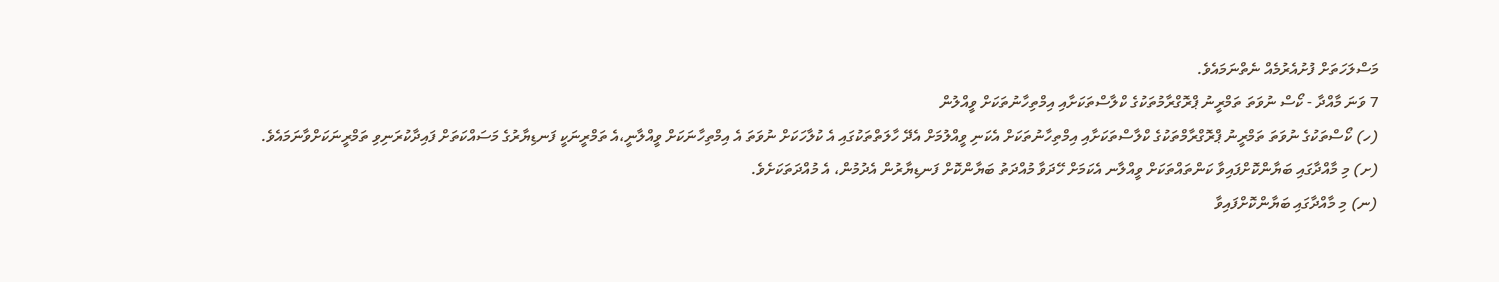މަސްލަހަތަށް ފުށުއެރުމެއް ނެތްނަމައެވެ.
7 ވަނަ މާއްދާ - ކޯސް ނުވަތަ ތަމްރީނު ޕްރޮގްރާމުތަކުގެ ކްލާސްތަކަށާއި އިމްތިހާނުތަކަށް ވީއްލުން
(ހ) ކޯސްތަކުގެ ނުވަތަ ތަމްރީނު ޕްރޮގްރާމްތަކުގެ ކްލާސްތަކަށާއި އިމްތިހާނުތަކަށް އެކަނި ވީއްލުމަށް އެދޭ ހާލަތްތަކުގައި އެ ކުލާހަކަށް ނުވަތަ އެ އިމްތިހާނަކަށް ވީއްލާނީ،އެ ތަމްރީނަކީ ފަނޑިޔާރުގެ މަސައްކަތަށް ފައިދާކުރަނިވި ތަމްރީނަކަށްވާނަމައެވެ.
(ށ) މި މާއްދާގައި ބަޔާންކޮށްފައިވާ ކަންތައްތަކަށް ވީއްލާނ އެކަމަށް ހޭދަވާ މުއްދަތު ބަޔާންކޮށް ފަނޑިޔާރުން އެދުމުން، އެ މުއްދަތަކަށެވެ.
(ނ) މި މާއްދާގައި ބަޔާންކޮށްފައިވާ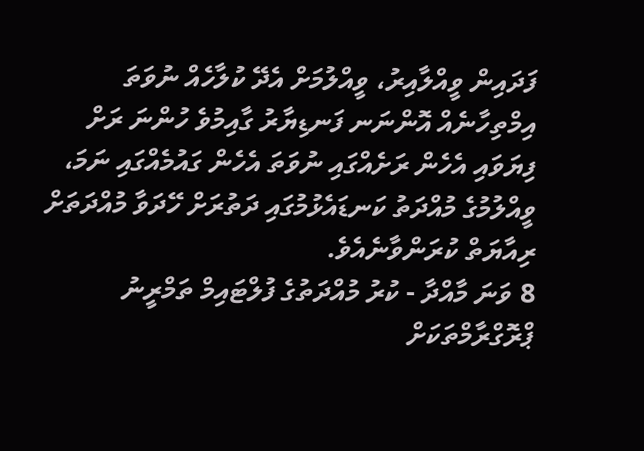ފަދައިން ވީއްލާއިރު، ވީއްލުމަށް އެދޭ ކުލާހެއް ނުވަތަ އިމްތިހާނެއް އޮންނަނ ފަނޑިޔާރު ގާއިމުވެ ހުންނަ ރަށް ފިޔަވައި އެހެން ރަށެއްގައި ނުވަތަ އެހެން ގައުމެއްގައި ނަމަ، ވީއްލުމުގެ މުއްދަތު ކަނޑައެޅުމުގައި ދަތުރަށް ހޭދަވާ މުއްދަތަށް ރިއާޔަތް ކުރަންވާނެއެވެ.
8 ވަނަ މާއްދާ - ކުރު މުއްދަތުގެ ފުލްޓައިމް ތަމްރީނު ޕްރޮގްރާމްތަކަށް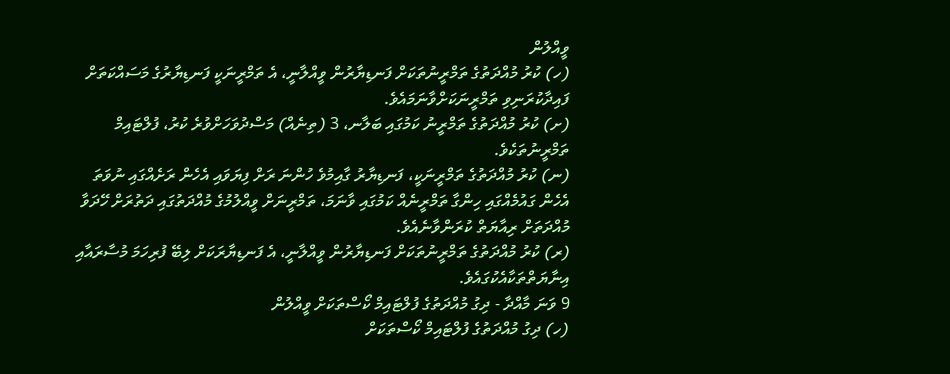ވީއްލުން
(ހ) ކުރު މުއްދަތުގެ ތަމްރީނުތަކަށް ފަނޑިޔާރުން ވީއްލާނީ، އެ ތަމްރީނަކީ ފަނޑިޔާރުގެ މަސައްކަތަށް ފައިދާކުރަނިވި ތަމްރީނަކަށްވާނަމައެވެ.
(ށ) ކުރު މުއްދަތުގެ ތަމްރީނު ކަމުގައި ބަލާނ، 3 (ތިނެއް) މަސްދުވަހަށްވުރެ ކުރު، ފުލްޓައިމް ތަމްރީނުތަކެވެ.
(ނ) ކުރު މުއްދަތުގެ ތަމްރީނަކީ، ފަނޑިޔާރު ގާއިމުވެ ހުންނަ ރަށް ފިޔަވައި އެހެން ރަށެއްގައި ނުވަތަ އެހެން ގައުމެއްގައި ހިންގާ ތަމްރީނެއް ކަމުގައި ވާނަމަ، ތަމްރީނަށް ވީއްލުމުގެ މުއްދަތުގައި ދަތުރަށް ހޭދަވާ މުއްދަތަށް ރިއާޔަތް ކުރަންވާނެއެވެ.
(ރ) ކުރު މުއްދަތުގެ ތަމްރީނުތަކަށް ފަނޑިޔާރުން ވީއްލާނީ، އެ ފަނޑިޔާރަކަށް ލިބޭ ފުރިހަމަ މުސާރައާއި އިނާޔަތްތަކާއެކުގައެވެ.
9 ވަނަ މާއްދާ - ދިގު މުއްދަތުގެ ފުލްޓައިމް ކޯސްތަކަށް ވީއްލުން
(ހ) ދިގު މުއްދަތުގެ ފުލްޓައިމް ކޯސްތަކަށް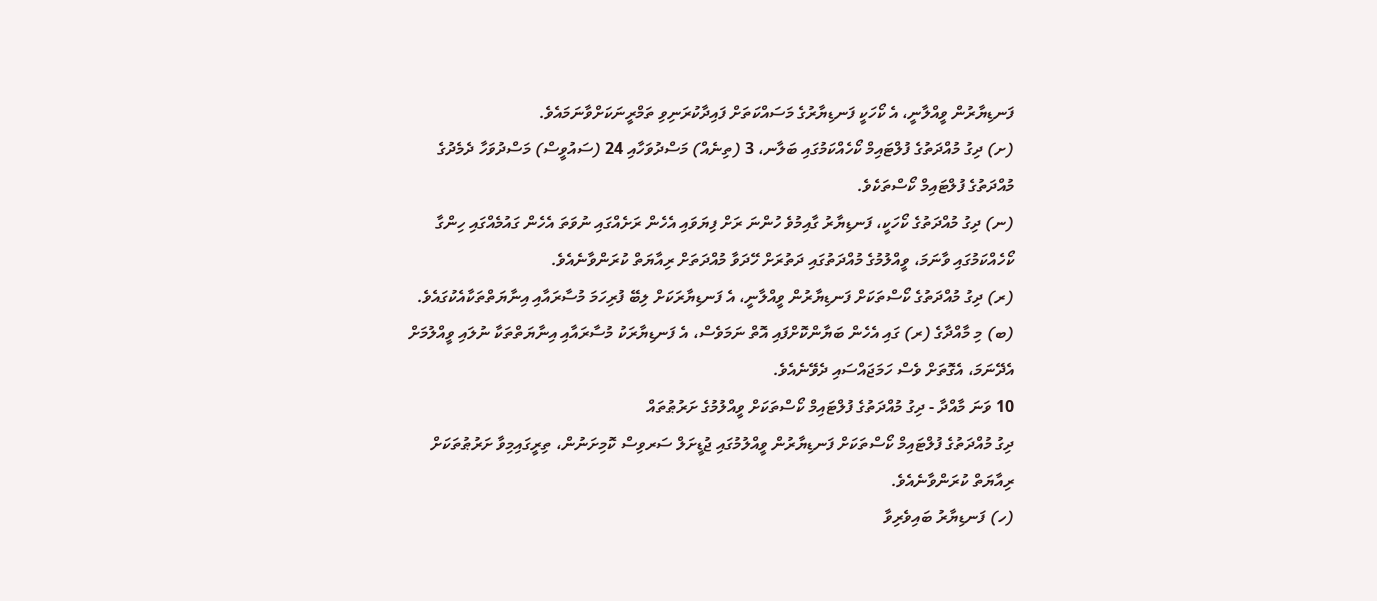ފަނޑިޔާރުން ވީއްލާނީ، އެ ކޯހަކީ ފަނޑިޔާރުގެ މަސައްކަތަށް ފައިދާކުރަނިވި ތަމްރީނަކަށްވާނަމައެވެ.
(ށ) ދިގު މުއްދަތުގެ ފުލްޓައިމް ކޯހެއްކަމުގައި ބަލާނ، 3 (ތިނެއް) މަސްދުވަހާއި 24 (ސައުވީސް) މަސްދުވަހާ ދެމެދުގެ މުއްދަތުގެ ފުލްޓައިމް ކޯސްތަކެވެ.
(ނ) ދިގު މުއްދަތުގެ ކޯހަކީ، ފަނޑިޔާރު ގާއިމުވެ ހުންނަ ރަށް ފިޔަވައި އެހެން ރަށެއްގައި ނުވަތަ އެހެން ގައުމެއްގައި ހިންގާ ކޯހެއްކަމުގައި ވާނަމަ، ވީއްލުމުގެ މުއްދަތުގައި ދަތުރަށް ހޭދަވާ މުއްދަތަށް ރިއާޔަތް ކުރަންވާނެއެވެ.
(ރ) ދިގު މުއްދަތުގެ ކޯސްތަކަށް ފަނޑިޔާރުން ވީއްލާނީ، އެ ފަނޑިޔާރަކަށް ލިބޭ ފުރިހަމަ މުސާރައާއި އިނާޔަތްތަކާއެކުގައެވެ.
(ބ) މި މާއްދާގެ (ރ) ގައި އެހެން ބަޔާންކޮށްފައި އޮތް ނަމަވެސް، އެ ފަނޑިޔާރަކު މުސާރައާއި އިނާޔަތްތަކާ ނުލައި ވީއްލުމަށް އެދޭނަމަ، އެގޮތަށް ވެސް ހަމަޖައްސައި ދެވޭނެއެވެ.
10 ވަނަ މާއްދާ - ދިގު މުއްދަތުގެ ފުލްޓައިމް ކޯސްތަކަށް ވީއްލުމުގެ ށަރުޠުތައް
ދިގު މުއްދަތުގެ ފުލްޓައިމް ކޯސްތަކަށް ފަނޑިޔާރުން ވީއްލުމުގައި ޖުޑީށަލް ސަރވިސް ކޮމިށަނުން، ތިރީގައިމިވާ ށަރުޠުތަކަށް ރިއާޔަތް ކުރަންވާނެއެވެ.
(ހ) ފަނޑިޔާރު ބައިވެރިވާ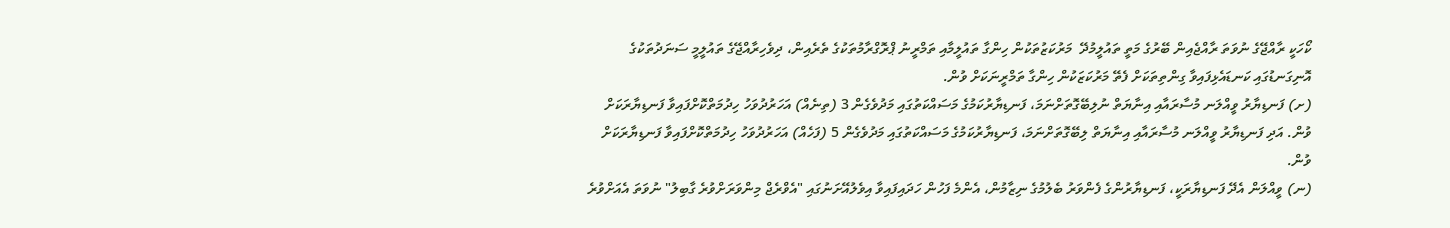ކޯހަކީ ރާއްޖޭގެ ނުވަތަ ރާއްޖެއިން ބޭރުގެ މަތީ ތައުލީމުދޭ  މަރުކަޒުތަކުން ހިންގާ ތައުލީމާއި ތަމްރީނު ޕްރޮގްރާމުތަކުގެ ތެރެއިން، ދިވެހިރާއްޖޭގެ ތައުލީމީ ސަނަދުތަކުގެ އޮނިގަނޑުގައި ކަނޑައެޅިފައިވާ ގިންތިތަކަށް ފެތޭ މަރުކަޒަކުން ހިންގާ ތަމްރީނަކަށް ވުން.
(ށ) ފަނޑިޔާރު ވީއްލަނ މުސާރައާއި އިނާޔަތް ނުލިބޭގޮތަށްނަމަ، ފަނޑިޔާރުކަމުގެ މަސައްކަތުގައި މަދުވެގެން 3 (ތިނެއް) އަހަރުދުވަހު ހިދުމަތްކޮށްފައިވާ ފަނޑިޔާރަކަށް ވުން. އަދި ފަނޑިޔާރު ވީއްލަނ މުސާރައާއި އިނާޔަތް ލިބޭގޮތަށްނަމަ، ފަނޑިޔާރުކަމުގެ މަސައްކަތުގައި މަދުވެގެން 5 (ފަހެއް) އަހަރުދުވަހު ހިދުމަތްކޮށްފައިވާ ފަނޑިޔާރަކަށް ވުން.
(ނ) ވީއްލަން އެދޭ ފަނޑިޔާރަކީ، ފަނޑިޔާރުންގެ ފެންވަރު ބެލުމުގެ ނިޒާމުން، އެންމެ ފަހުން ހަދައިފައިވާ އިވެލުއޭށަނުގައި "އެވްރެޖް މިންވަރަށްވުރެ ގާބިލު" ނުވަތަ އެއަށްވުރެ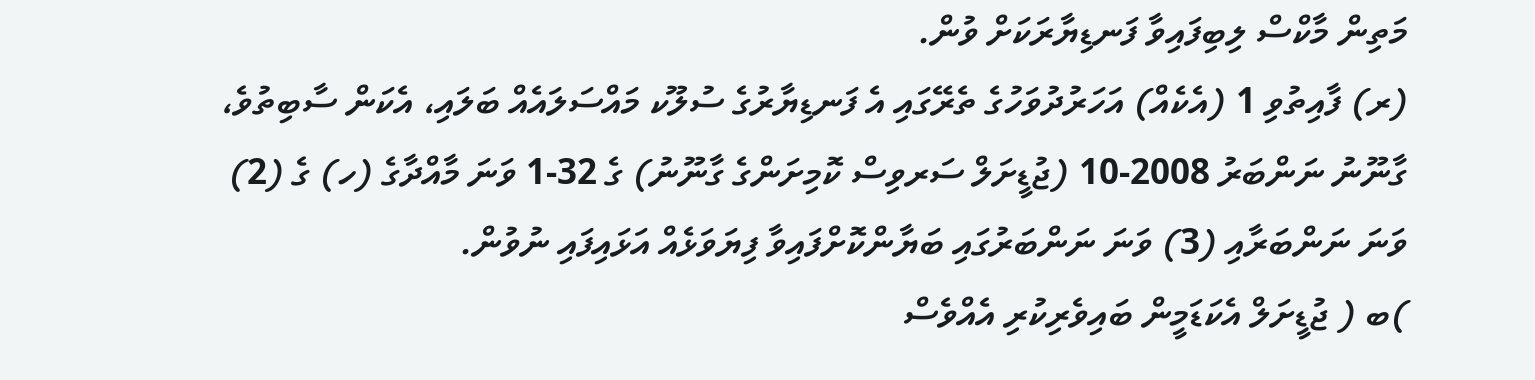މަތިން މާކްސް ލިބިފައިވާ ފަނޑިޔާރަކަށް ވުން.
(ރ) ފާއިތުވި 1 (އެކެއް) އަހަރުދުވަހުގެ ތެރޭގައި އެ ފަނޑިޔާރުގެ ސުލޫކ މައްސަލައެއް ބަލައި، އެކަން ސާބިތުވެ، ގާނޫނު ނަންބަރު 2008-10 (ޖުޑީށަލް ސަރވިސް ކޮމިށަންގެ ގާނޫނު) ގެ 32-1 ވަނަ މާއްދާގެ (ހ) ގެ (2) ވަނަ ނަންބަރާއި (3) ވަނަ ނަންބަރުގައި ބަޔާންކޮށްފައިވާ ފިޔަވަޅެއް އަޅައިފައި ނުވުން.
)ބ ( ޖުޑީށަލް އެކަޑަމީން ބައިވެރިކުރި އެއްވެސް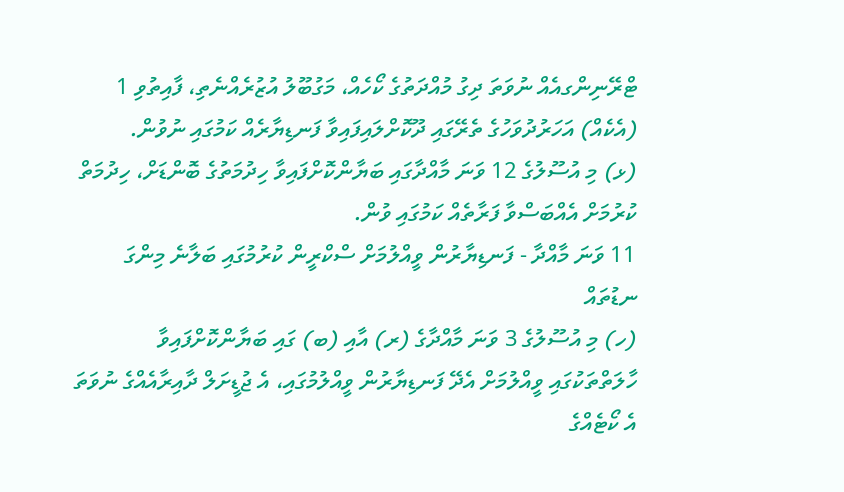ޓްރޭނިންގއެއް ނުވަތަ ދިގު މުއްދަތުގެ ކޯހެއް، މަގުބޫލު އުޒުރެއްނެތި، ފާއިތުވި 1 (އެކެއް) އަހަރުދުވަހުގެ ތެރޭގައި ދޫކޮށްލައިފައިވާ ފަނޑިޔާރެއް ކަމުގައި ނުވުން.
(ޅ) މި އުސޫލުގެ 12 ވަނަ މާއްދާގައި ބަޔާންކޮށްފައިވާ ހިދުމަތުގެ ބޮންޑަށް، ހިދުމަތް ކުރުމަށް އެއްބަސްވާ ފަރާތެއް ކަމުގައި ވުން.
11 ވަނަ މާއްދާ - ފަނޑިޔާރުން ވީއްލުމަށް ސްކްރީން ކުރުމުގައި ބަލާނެ މިންގަ ނޑުތައް
(ހ) މި އުސޫލުގެ 3 ވަނަ މާއްދާގެ (ރ) އާއި (ބ) ގައި ބަޔާންކޮށްފައިވާ ހާލަތްތަކުގައި ވީއްލުމަށް އެދޭ ފަނޑިޔާރުން ވީއްލުމުގައި، އެ ޖުޑީށަލް ދާއިރާއެއްގެ ނުވަތަ އެ ކޯޓެއްގެ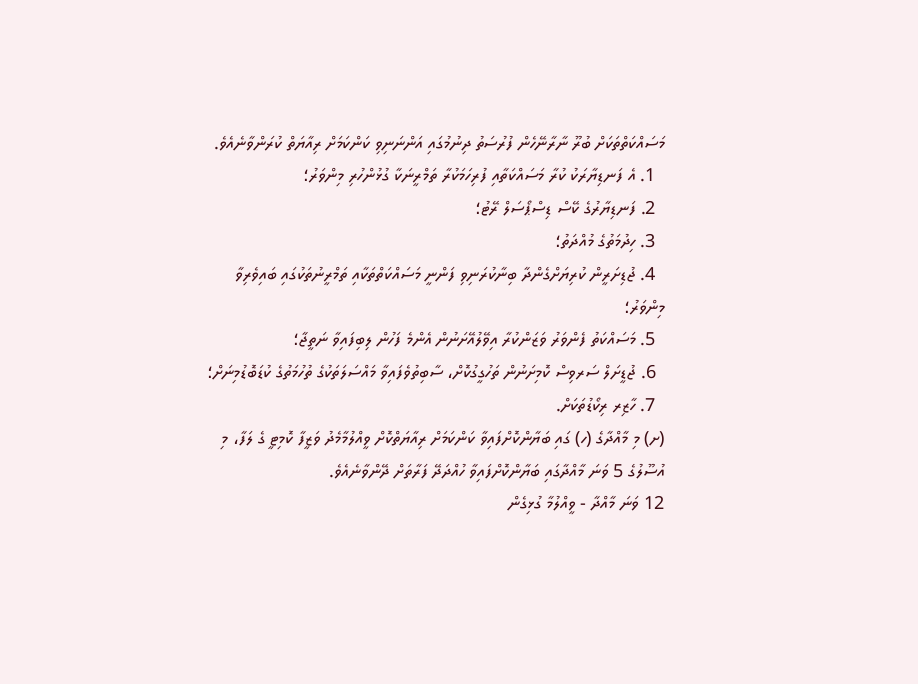މަސައްކަތްތަކަށް ބުރޫ ނާރާނޭހެން ފުރުސަތު ދިނުމުގައި އަންނަނިވި ކަންކަމަށް ރިއާޔަތް ކުރަންވާނެއެވެ.
  1. އެ ފަނޑިޔާރަކު ކުރާ މަސައްކަތާއި ފުރިހަމަކުރާ ތަމްރީނަކާ ގުޅުންހުރި މިންވަރު؛
  2. ފަނޑިޔާރުގެ ކޭސް ޑިސްޕޯސަލް ރޭޓު؛
  3. ހިދުމަތުގެ މުއްދަތު؛
  4. ޖުޑިށަރީން ކުރިޔަށްގެންދާ ބިނާކުރަނިވި ފަންނީ މަސައްކަތްތަކާއި ތަމްރީނުތަކުގައި ބައިވެރިވާ މިންވަރު؛
  5. މަސައްކަތު ފެންވަރު ވަޒަންކުރާ އިވޭލުއޭށަނުން އެންމެ ފަހުން ލިބިފައިވާ ނަތީޖާ؛
  6. ޖުޑީށަލް ސަރވިސް ކޮމިށަނުން ތަހުގީގުކޮށް، ސާބިތުވެފައިވާ މައްސަލަތަކުގެ ތުހުމަތުގެ ކުޑަބޮޑުމިނަށް؛
  7. ހާޒިރ ރިކޯޑުތަކަށް.
(ށ) މި މާއްދާގެ (ހ) ގައި ބަޔާންކޮށްފައިވާ ކަންކަމަށް ރިއާޔަތްކޮށް ވީއްލުމާމެދު ވަޒީފާ ކޮމިޓީ ގެ ލަފާ، މި އުސޫލުގެ 5 ވަނަ މާއްދާގައި ބަޔާންކޮށްފައިވާ ހުއްދަދޭ ފަރާތަށް ދޭންވާނެއެވެ.
12 ވަނަ މާއްދާ - ވީއްލުމާ ގުޅިގެން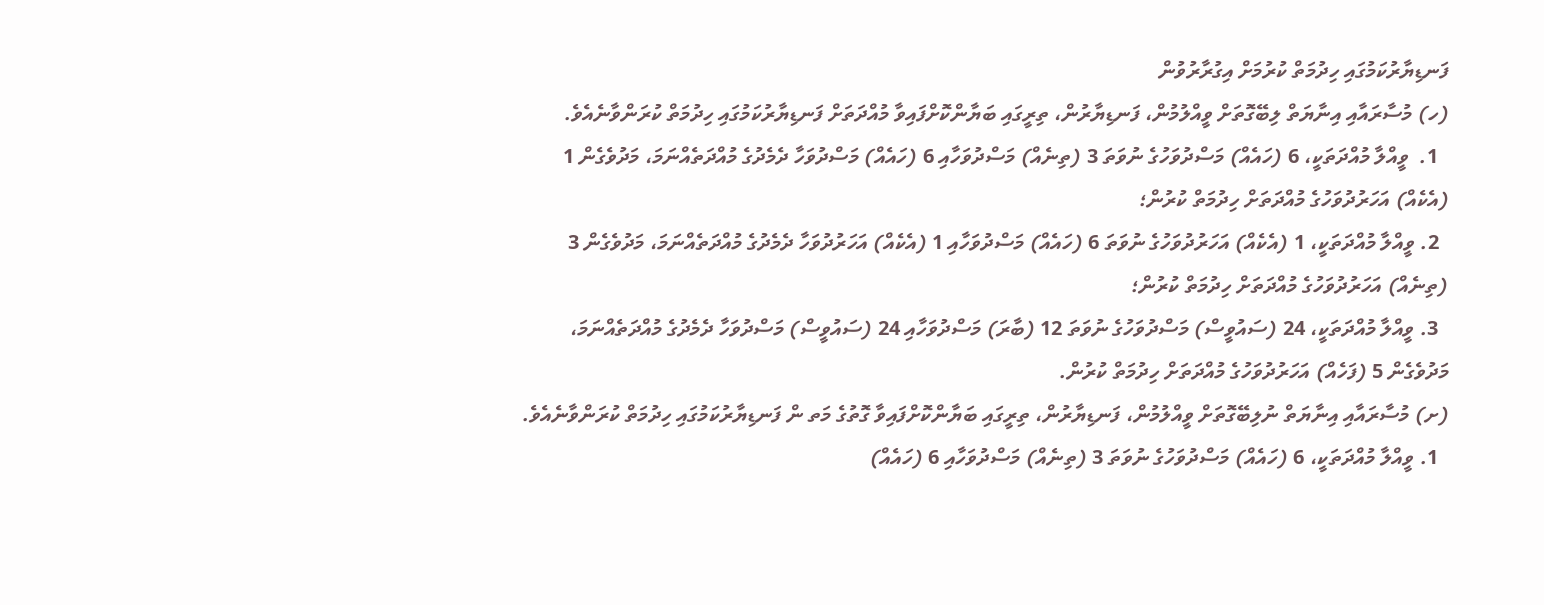ފަނޑިޔާރުކަމުގައި ހިދުމަތް ކުރުމަށް އިގުރާރުވުން
(ހ) މުސާރައާއި އިނާޔަތް ލިބޭގޮތަށް ވީއްލުމުން، ފަނޑިޔާރުން، ތިރީގައި ބަޔާންކޮށްފައިވާ މުއްދަތަށް ފަނޑިޔާރުކަމުގައި ހިދުމަތް ކުރަންވާނެއެވެ.
  1.  ވީއްލާ މުއްދަތަކީ، 6 (ހައެއް) މަސްދުވަހުގެ ނުވަތަ 3 (ތިނެއް) މަސްދުވަހާއި 6 (ހައެއް) މަސްދުވަހާ ދެމެދުގެ މުއްދަތެއްނަމަ، މަދުވެގެން 1 (އެކެއް) އަހަރުދުވަހުގެ މުއްދަތަށް ހިދުމަތް ކުރުން؛
  2. ވީއްލާ މުއްދަތަކީ، 1 (އެކެއް) އަހަރުދުވަހުގެ ނުވަތަ 6 (ހައެއް) މަސްދުވަހާއި 1 (އެކެއް) އަހަރުދުވަހާ ދެމެދުގެ މުއްދަތެއްނަމަ، މަދުވެގެން 3 (ތިނެއް) އަހަރުދުވަހުގެ މުއްދަތަށް ހިދުމަތް ކުރުން؛
  3. ވީއްލާ މުއްދަތަކީ، 24 (ސައުވީސް) މަސްދުވަހުގެ ނުވަތަ 12 (ބާރަ) މަސްދުވަހާއި 24 (ސައުވީސް) މަސްދުވަހާ ދެމެދުގެ މުއްދަތެއްނަމަ، މަދުވެގެން 5 (ފަހެއް) އަހަރުދުވަހުގެ މުއްދަތަށް ހިދުމަތް ކުރުން.
(ށ) މުސާރައާއި އިނާޔަތް ނުލިބޭގޮތަށް ވީއްލުމުން، ފަނޑިޔާރުން، ތިރީގައި ބަޔާންކޮށްފައިވާ ގޮތުގެ މަތ ން ފަނޑިޔާރުކަމުގައި ހިދުމަތް ކުރަންވާނެއެވެ.
  1. ވީއްލާ މުއްދަތަކީ، 6 (ހައެއް) މަސްދުވަހުގެ ނުވަތަ 3 (ތިނެއް) މަސްދުވަހާއި 6 (ހައެއް)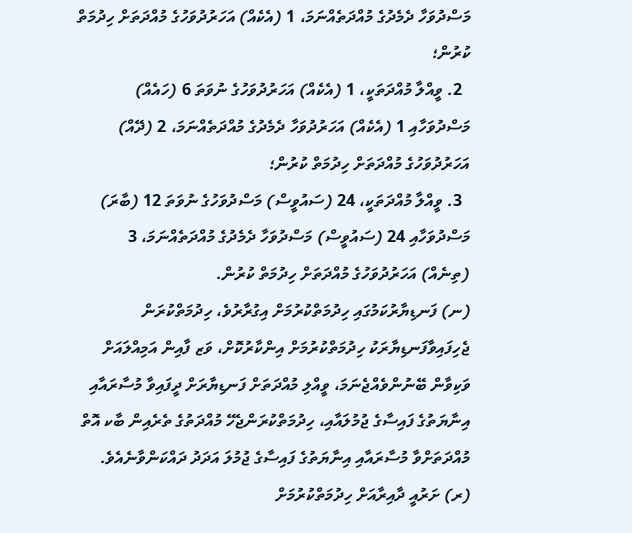މަސްދުވަހާ ދެމެދުގެ މުއްދަތެއްނަމަ، 1 (އެކެއް) އަހަރުދުވަހުގެ މުއްދަތަށް ހިދުމަތް ކުރުން؛
  2. ވީއްލާ މުއްދަތަކީ، 1 (އެކެއް) އަހަރުދުވަހުގެ ނުވަތަ 6 (ހައެއް) މަސްދުވަހާއި 1 (އެކެއް) އަހަރުދުވަހާ ދެމެދުގެ މުއްދަތެއްނަމަ، 2 (ދޭއް) އަހަރުދުވަހުގެ މުއްދަތަށް ހިދުމަތް ކުރުން؛
  3. ވީއްލާ މުއްދަތަކީ، 24 (ސައުވީސް) މަސްދުވަހުގެ ނުވަތަ 12 (ބާރަ) މަސްދުވަހާއި 24 (ސައުވީސް) މަސްދުވަހާ ދެމެދުގެ މުއްދަތެއްނަމަ، 3 (ތިނެއް) އަހަރުދުވަހުގެ މުއްދަތަށް ހިދުމަތް ކުރުން.
(ނ) ފަނޑިޔާރުކަމުގައި ހިދުމަތްކުރުމަށް އިގުރާރުވެ، ހިދުމަތްކުރަން ޖެހިފައިވާފަނޑިޔާރަކު ހިދުމަތްކުރުމަށް އިންކާރުކޮށް، ވަޒ ފާއިން އަމިއްލައަށް ވަކިވާން ބޭނުންވެއްޖެނަމަ، ވީއްލި މުއްދަތަށް ފަނޑިޔާރަށް ދީފައިވާ މުސާރައާއި އިނާޔަތުގެ ފައިސާގެ ޖުމުލައާއި، ހިދުމަތްކުރަންޖެހޭ މުއްދަތުގެ ތެރެއިން ބާކ އޮތް މުއްދަތަށްވާ މުސާރައާއި އިނާޔަތުގެ ފައިސާގެ ޖުމުލަ އަދަދު ދައްކަންވާނެއެވެ.
(ރ) ށަރުއީ ދާއިރާއަށް ހިދުމަތްކުރުމަށް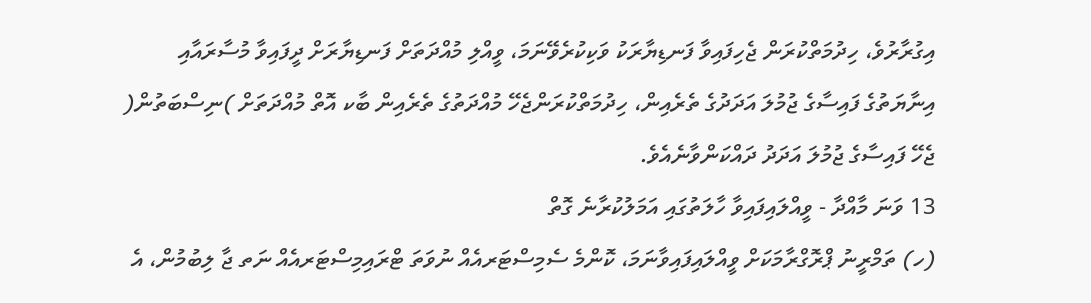އިގުރާރުވެ، ހިދުމަތްކުރަން ޖެހިފައިވާ ފަނޑިޔާރަކު ވަކިކުރެވޭނަމަ، ވީއްލި މުއްދަތަށް ފަނޑިޔާރަށް ދީފައިވާ މުސާރައާއި އިނާޔަތުގެ ފައިސާގެ ޖުމުލަ އަދަދުގެ ތެރެއިން، ހިދުމަތްކުރަންޖެހޭ މުއްދަތުގެ ތެރެއިން ބާކ އޮތް މުއްދަތަށް )ނިސްބަތުން( ޖެހޭ ފައިސާގެ ޖުމުލަ އަދަދު ދައްކަންވާނެއެވެ.
13 ވަނަ މާއްދާ - ވީއްލައިފައިވާ ހާލަތުގައި އަމަލުކުރާނެ ގޮތް
(ހ) ތަމްރީނު ޕްރޮގްރާމަކަށް ވީއްލައިފައިވާނަމަ، ކޮންމެ ސެމިސްޓަރއެއް ނުވަތަ ޓްރައިމިސްޓަރއެއް ނަތ ޖާ ލިބުމުން، އެ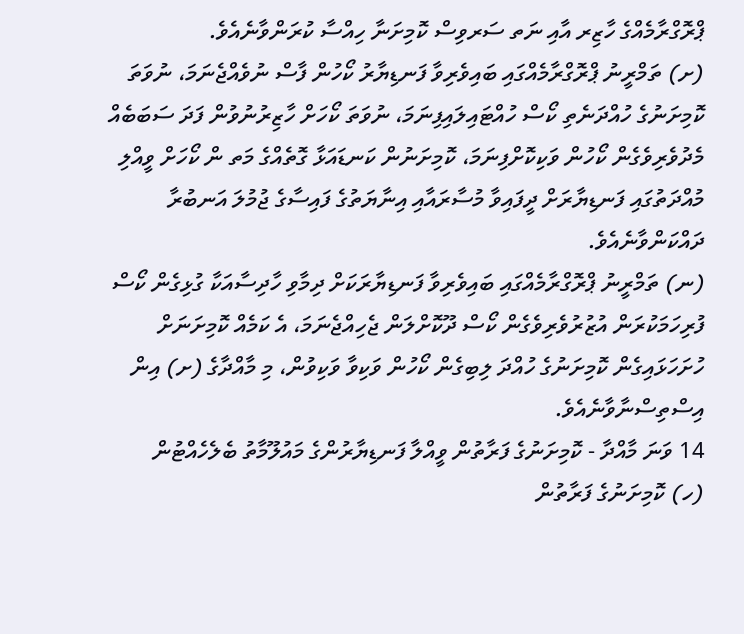ޕްރޮގްރާމެއްގެ ހާޒިރ އާއި ނަތ ސަރވިސް ކޮމިށަނާ ހިއްސާ ކުރަންވާނެއެވެ.
(ށ) ތަމްރީނު ޕްރޮގްރާމެއްގައި ބައިވެރިވާ ފަނޑިޔާރު ކޯހުން ފާސް ނުވެއްޖެނަމަ، ނުވަތަ ކޮމިށަނުގެ ހުއްދަނެތި ކޯސް ހުއްޓައިލައިފިނަމަ، ނުވަތަ ކޯހަށް ހާޒިރުނުވުން ފަދަ ސަބަބެއް މެދުވެރިވެގެން ކޯހުން ވަކިކޮށްފިނަމަ، ކޮމިށަނުން ކަނޑައަޅާ ގޮތެއްގެ މަތ ން ކޯހަށް ވީއްލި މުއްދަތުގައި ފަނޑިޔާރަށް ދީފައިވާ މުސާރައާއި އިނާޔަތުގެ ފައިސާގެ ޖުމުލަ އަނބުރާ ދައްކަންވާނެއެވެ.
(ނ) ތަމްރީނު ޕްރޮގްރާމެއްގައި ބައިވެރިވާ ފަނޑިޔާރަކަށް ދިމާވި ހާދިސާއަކާ ގުޅިގެން ކޯސް ފުރިހަމަކުރަން އުޒުރުވެރިވެގެން ކޯސް ދޫކޮށްލަން ޖެހިއްޖެނަމަ، އެ ކަމެއް ކޮމިށަނަށް ހުށަހަޅައިގެން ކޮމިށަނުގެ ހުއްދަ ލިބިގެން ކޯހުން ވަކިވާ ވަކިވުން، މި މާއްދާގެ (ށ) އިން އިސްތިސްނާވާނެއެވެ.
14 ވަނަ މާއްދާ - ކޮމިށަނުގެ ފަރާތުން ވީއްލާ ފަނޑިޔާރުންގެ މައުލޫމާތު ބެލެހެއްޓުން
(ހ) ކޮމިށަނުގެ ފަރާތުން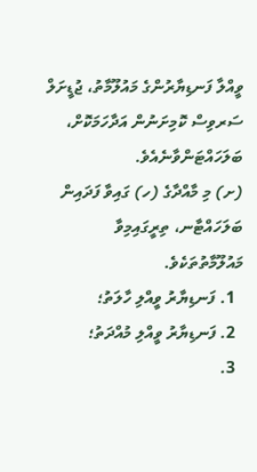ވީއްލާ ފަނޑިޔާރުންގެ މައުލޫމާތު، ޖުޑީށަލް ސަރވިސް ކޮމިށަނުން އަދާހަމަކޮށް، ބަލަހައްޓަންވާނެއެވެ.
(ށ) މި މާއްދާގެ (ހ) ގައިވާ ފަދައިން ބަލަހައްޓާނ، ތިރީގައިމިވާ މައުލޫމާތުތަކެވެ.
  1. ފަނޑިޔާރު ވީއްލި ހާލަތު؛
  2. ފަނޑިޔާރު ވީއްލި މުއްދަތު؛
  3.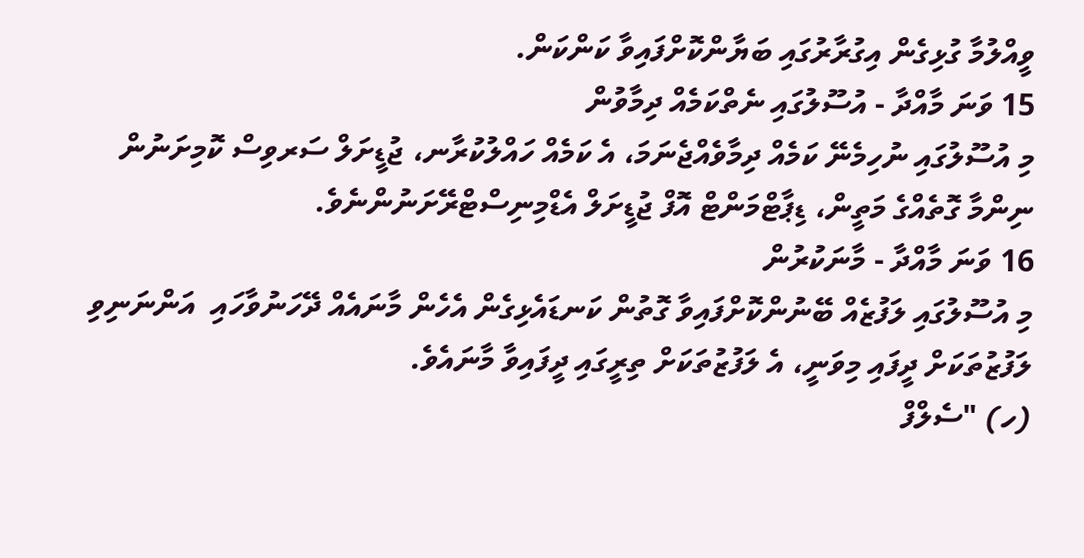ވީއްލުމާ ގުޅިގެން އިގުރާރުގައި ބަޔާންކޮށްފައިވާ ކަންކަން.
15 ވަނަ މާއްދާ - އުސޫލުގައި ނެތްކަމެއް ދިމާވުން
މި އުސޫލުގައި ނުހިމެނޭ ކަމެއް ދިމާވެއްޖެނަމަ، އެ ކަމެއް ހައްލުކުރާނ، ޖުޑީށަލް ސަރވިސް ކޮމިށަނުން ނިންމާ ގޮތެއްގެ މަތީން، ޑިޕާޓްމަންޓް އޮފް ޖުޑީށަލް އެޑްމިނިސްޓްރޭށަނުންނެވެ.
16 ވަނަ މާއްދާ - މާނަކުރުން
މި އުސޫލުގައި ލަފުޒެއް ބޭނުންކޮށްފައިވާ ގޮތުން ކަނޑައެޅިގެން އެހެން މާނައެއް ދޭހަނުވާހައި  އަންނަނިވި ލަފުޒުތަކަށް ދީފައި މިވަނީ، އެ ލަފުޒުތަކަށް ތިރީގައި ދީފައިވާ މާނައެވެ.
(ހ) "ސެލްފް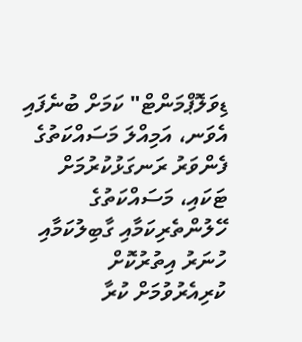ޑިވަލޮޕްމަންޓް" ކަމަށް ބުނެފައި އެވަނ، އަމިއްލަ މަސައްކަތުގެ ފެންވަރު ރަނގަޅުކުރުމަށް ޓަކައި، މަސައްކަތުގެ ހޭލުންތެރިކަމާއި ގާބިލުކަމާއި ހުނަރު އިތުރުކޮށް ކުރިއެރުވުމަށް ކުރާ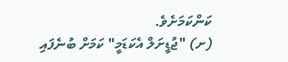ކަންކަމަށެވެ.
(ށ) "ޖުޑީށަލް އެކަޑަމީ" ކަމަށް ބުނެފައި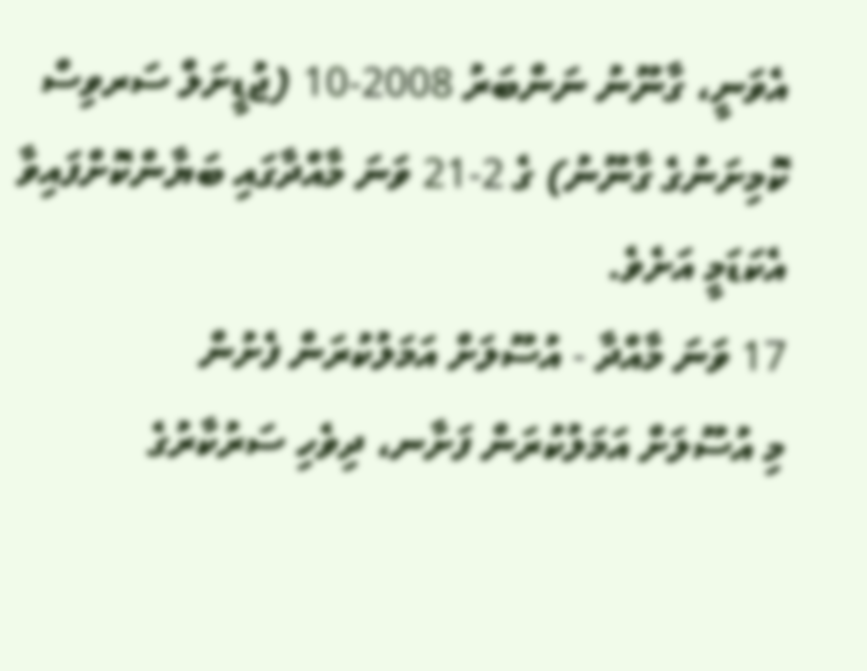އެވަނީ، ގާނޫނު ނަންބަރު 2008-10 (ޖުޑީށަލް ސަރވިސް ކޮމިށަނުގެ ގާނޫނު) ގެ 2-21 ވަނަ މާއްދާގައި ބަޔާންކޮށްފައިވާ އެކަޑަމީ އަށެވެ.
17 ވަނަ މާއްދާ - އުސޫލަށް އަމަލުކުރަން ފެށުން
މި އުސޫލަށް އަމަލުކުރަން ފަށާނ، ދިވެހި ސަރުކާރުގެ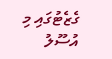ގެޒެޓުގައި މި އުސޫލު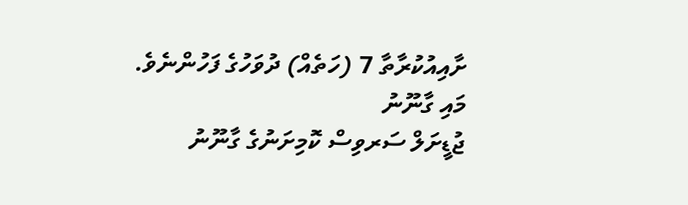ށާއިއުކުރާތާ 7 (ހަތެއް) ދުވަހުގެ ފަހުންނެވެ.
މައި ގާނޫނު
ޖުޑީށަލް ސަރވިސް ކޮމިށަނުގެ ގާނޫނު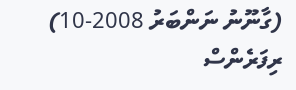(ގާނޫނު ނަންބަރު 2008-10)
ރިފަރެންސް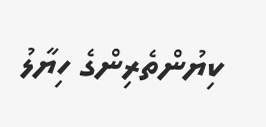ކިޔުންތެރިންގެ ހިޔާލު